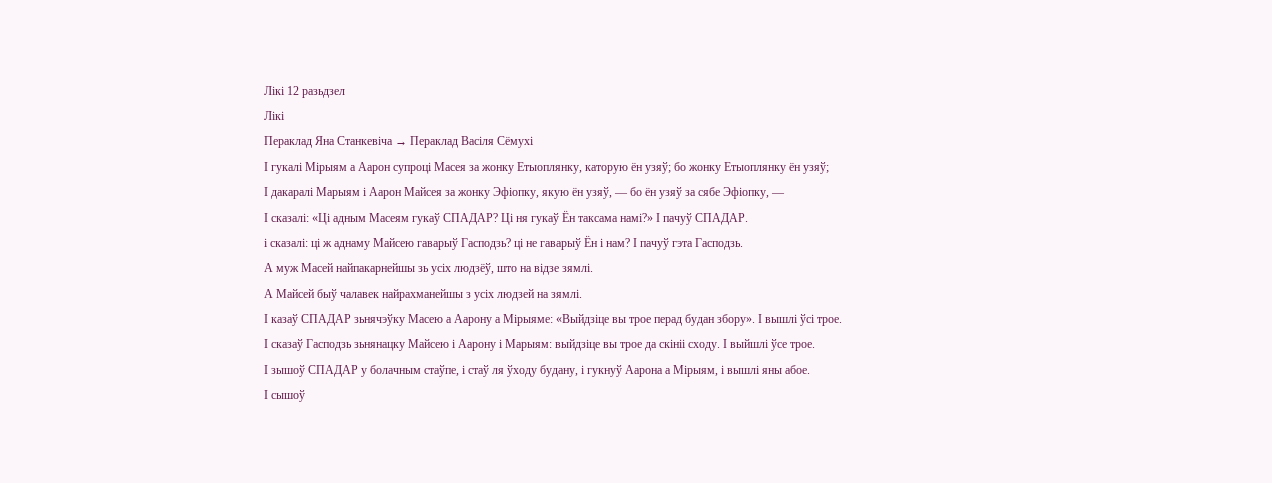Лікі 12 разьдзел
Лікі
Пераклад Яна Станкевіча → Пераклад Васіля Сёмухі
І гукалі Мірыям а Аарон супроці Масея за жонку Етыоплянку, каторую ён узяў; бо жонку Етыоплянку ён узяў;
І дакаралі Марыям і Аарон Майсея за жонку Эфіопку, якую ён узяў, — бо ён узяў за сябе Эфіопку, —
І сказалі: «Ці адным Масеям гукаў СПАДАР? Ці ня гукаў Ён таксама намі?» І пачуў СПАДАР.
і сказалі: ці ж аднаму Майсею гаварыў Гасподзь? ці не гаварыў Ён і нам? І пачуў гэта Гасподзь.
А муж Масей найпакарнейшы зь усіх людзёў, што на відзе зямлі.
А Майсей быў чалавек найрахманейшы з усіх людзей на зямлі.
І казаў СПАДАР зьнячэўку Масею а Аарону а Мірыяме: «Выйдзіце вы трое перад будан збору». І вышлі ўсі трое.
І сказаў Гасподзь зьнянацку Майсею і Аарону і Марыям: выйдзіце вы трое да скініі сходу. І выйшлі ўсе трое.
І зышоў СПАДАР у болачным стаўпе, і стаў ля ўходу будану, і гукнуў Аарона а Мірыям, і вышлі яны абое.
І сышоў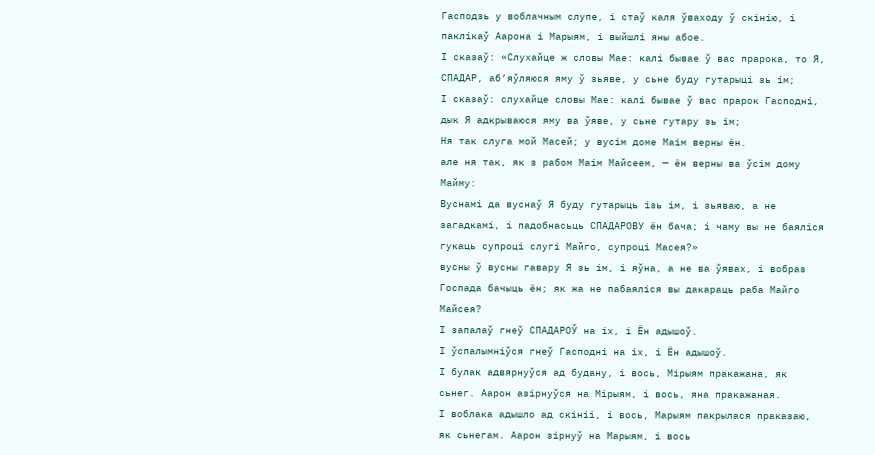Гасподзь у воблачным слупе, і стаў каля ўваходу ў скінію, і паклікаў Аарона і Марыям, і выйшлі яны абое.
І сказаў: «Слухайце ж словы Мае: калі бывае ў вас прарока, то Я, СПАДАР, аб’яўляюся яму ў зьяве, у сьне буду гутарыці зь ім;
І сказаў: слухайце словы Мае: калі бывае ў вас прарок Гасподні, дык Я адкрываюся яму ва ўяве, у сьне гутару зь ім;
Ня так слуга мой Масей; у вусім доме Маім верны ён.
але ня так, як з рабом Маім Майсеем, — ён верны ва ўсім дому Майму:
Вуснамі да вуснаў Я буду гутарыць ізь ім, і зьяваю, а не загадкамі, і падобнасьць СПАДАРОВУ ён бача; і чаму вы не баяліся гукаць супроці слугі Майго, супроці Масея?»
вусны ў вусны гавару Я зь ім, і яўна, а не ва ўявах, і вобраз Госпада бачыць ён; як жа не пабаяліся вы дакараць раба Майго Майсея?
І запалаў гнеў СПАДАРОЎ на іх, і Ён адышоў.
І ўспалымніўся гнеў Гасподні на іх, і Ён адышоў.
І булак адвярнуўся ад будану, і вось, Мірыям пракажана, як сьнег. Аарон азірнуўся на Мірыям, і вось, яна пракажаная.
І воблака адышло ад скініі, і вось, Марыям пакрылася праказаю, як сьнегам. Аарон зірнуў на Марыям, і вось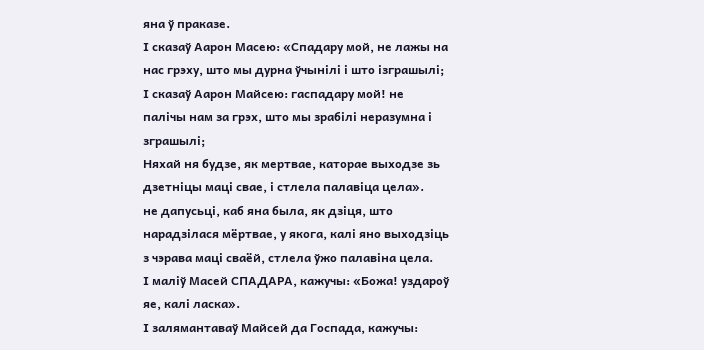яна ў праказе.
І сказаў Аарон Масею: «Спадару мой, не лажы на нас грэху, што мы дурна ўчынілі і што ізграшылі;
І сказаў Аарон Майсею: гаспадару мой! не палічы нам за грэх, што мы зрабілі неразумна і зграшылі;
Няхай ня будзе, як мертвае, каторае выходзе зь дзетніцы маці свае, і стлела палавіца цела».
не дапусьці, каб яна была, як дзіця, што нарадзілася мёртвае, у якога, калі яно выходзіць з чэрава маці сваёй, стлела ўжо палавіна цела.
І маліў Масей СПАДАРА, кажучы: «Божа! уздароў яе, калі ласка».
І залямантаваў Майсей да Госпада, кажучы: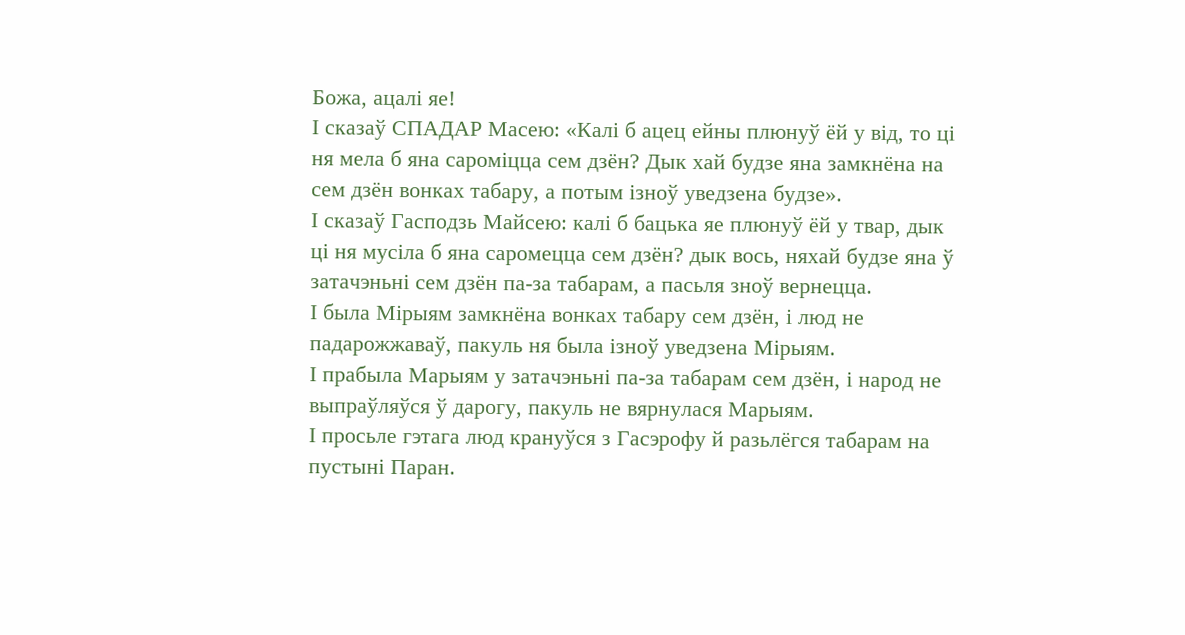Божа, ацалі яе!
І сказаў СПАДАР Масею: «Калі б ацец ейны плюнуў ёй у від, то ці ня мела б яна сароміцца сем дзён? Дык хай будзе яна замкнёна на сем дзён вонках табару, а потым ізноў уведзена будзе».
І сказаў Гасподзь Майсею: калі б бацька яе плюнуў ёй у твар, дык ці ня мусіла б яна саромецца сем дзён? дык вось, няхай будзе яна ў затачэньні сем дзён па-за табарам, а пасьля зноў вернецца.
І была Мірыям замкнёна вонках табару сем дзён, і люд не падарожжаваў, пакуль ня была ізноў уведзена Мірыям.
І прабыла Марыям у затачэньні па-за табарам сем дзён, і народ не выпраўляўся ў дарогу, пакуль не вярнулася Марыям.
І просьле гэтага люд крануўся з Гасэрофу й разьлёгся табарам на пустыні Паран.